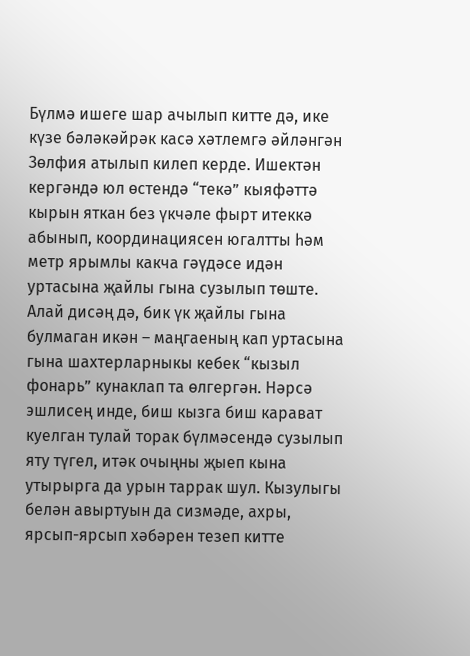Бүлмә ишеге шар ачылып китте дә, ике күзе бәләкәйрәк касә хәтлемгә әйләнгән Зөлфия атылып килеп керде. Ишектән кергәндә юл өстендә “текә” кыяфәттә кырын яткан без үкчәле фырт итеккә абынып, координациясен югалтты һәм метр ярымлы какча гәүдәсе идән уртасына җайлы гына сузылып төште. Алай дисәң дә, бик үк җайлы гына булмаган икән – маңгаеның кап уртасына гына шахтерларныкы кебек “кызыл фонарь” кунаклап та өлгергән. Нәрсә эшлисең инде, биш кызга биш карават куелган тулай торак бүлмәсендә сузылып яту түгел, итәк очыңны җыеп кына утырырга да урын таррак шул. Кызулыгы белән авыртуын да сизмәде, ахры, ярсып-ярсып хәбәрен тезеп китте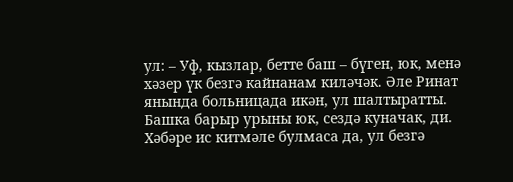ул: – Уф, кызлар, бетте баш – бүген, юк, менә хәзер үк безгә кайнанам киләчәк. Әле Ринат янында больницада икән, ул шалтыратты. Башка барыр урыны юк, сездә куначак, ди. Хәбәре ис китмәле булмаса да, ул безгә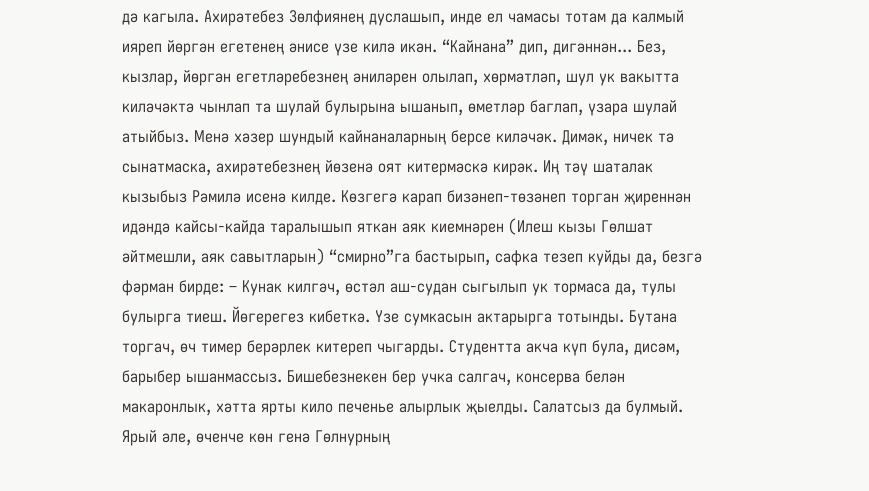дә кагыла. Ахирәтебез Зөлфиянең дуслашып, инде ел чамасы тотам да калмый ияреп йөргән егетенең әнисе үзе килә икән. “Кайнана” дип, дигәннән... Без, кызлар, йөргән егетләребезнең әниләрен олылап, хөрмәтләп, шул ук вакытта киләчәктә чынлап та шулай булырына ышанып, өметләр баглап, үзара шулай атыйбыз. Менә хәзер шундый кайнаналарның берсе киләчәк. Димәк, ничек тә сынатмаска, ахирәтебезнең йөзенә оят китермәскә кирәк. Иң тәү шаталак кызыбыз Рәмилә исенә килде. Көзгегә карап бизәнеп-төзәнеп торган җиреннән идәндә кайсы-кайда таралышып яткан аяк киемнәрен (Илеш кызы Гөлшат әйтмешли, аяк савытларын) “смирно”га бастырып, сафка тезеп куйды да, безгә фәрман бирде: – Кунак килгәч, өстәл аш-судан сыгылып ук тормаса да, тулы булырга тиеш. Йөгерегез кибеткә. Үзе сумкасын актарырга тотынды. Бутана торгач, өч тимер берәрлек китереп чыгарды. Студентта акча күп була, дисәм, барыбер ышанмассыз. Бишебезнекен бер учка салгач, консерва белән макаронлык, хәтта ярты кило печенье алырлык җыелды. Салатсыз да булмый. Ярый әле, өченче көн генә Гөлнурның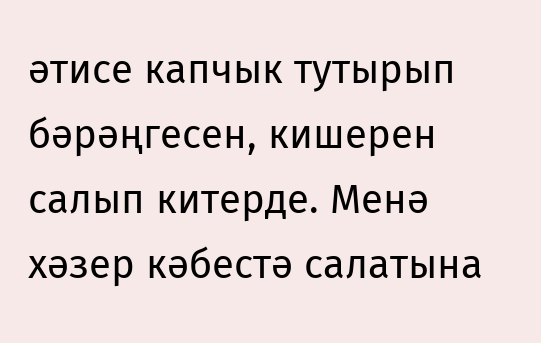әтисе капчык тутырып бәрәңгесен, кишерен салып китерде. Менә хәзер кәбестә салатына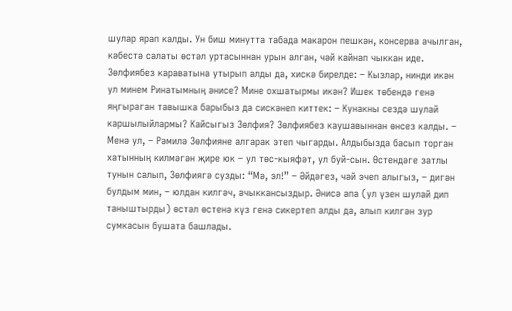шулар ярап калды. Ун биш минутта табада макарон пешкән, консерва ачылган, кәбестә салаты өстәл уртасыннан урын алган, чәй кайнап чыккан иде. Зөлфиябез караватына утырып алды да, хискә бирелде: – Кызлар, нинди икән ул минем Ринатымның әнисе? Мине охшатырмы икән? Ишек төбендә генә яңгыраган тавышка барыбыз да сискәнеп киттек: – Кунакны сездә шулай каршылыйлармы? Кайсыгыз Зөлфия? Зөлфиябез каушавыннан өнсез калды. – Менә ул, – Рәмилә Зөлфияне алгарак этеп чыгарды. Алдыбызда басып торган хатынның килмәгән җире юк – ул төс-кыяфәт, ул буй-сын. Өстендәге затлы тунын салып, Зөлфиягә сузды: “Мә, эл!” – Әйдәгез, чәй эчеп алыгыз, – дигән булдым мин, – юлдан килгәч, ачыккансыздыр. Әнисә апа (ул үзен шулай дип таныштырды) өстәл өстенә күз генә сикертеп алды да, алып килгән зур сумкасын бушата башлады.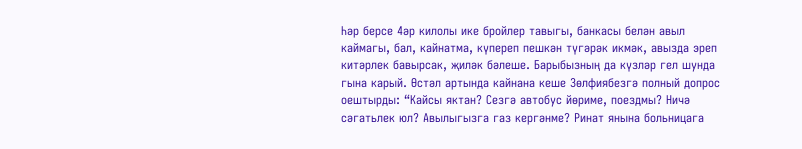Һәр берсе 4әр килолы ике бройлер тавыгы, банкасы белән авыл каймагы, бал, кайнатма, күпереп пешкән түгәрәк икмәк, авызда эреп китәрлек бавырсак, җиләк бәлеше. Барыбызның да күзләр гел шунда гына карый. Өстәл артында кайнана кеше Зөлфиябезгә полный допрос оештырды: “Кайсы яктан? Сезгә автобус йөриме, поездмы? Ничә сәгатьлек юл? Авылыгызга газ кергәнме? Ринат янына больницага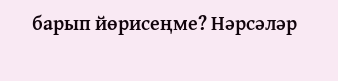барып йөрисеңме? Нәрсәләр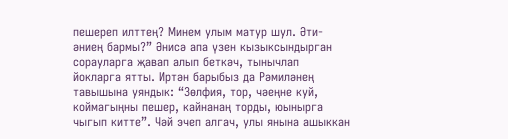пешереп илттең? Минем улым матур шул. Әти-әниең бармы?” Әнисә апа үзен кызыксындырган сорауларга җавап алып беткәч, тынычлап йокларга ятты. Иртән барыбыз да Рәмиләнең тавышына уяндык: “Зөлфия, тор, чәеңне куй, коймагыңны пешер, кайнанаң торды, юынырга чыгып китте”. Чәй эчеп алгач, улы янына ашыккан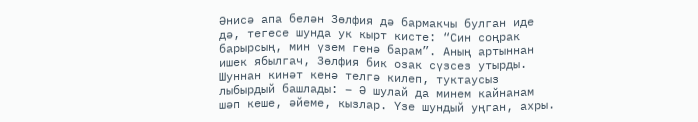Әнисә апа белән Зөлфия дә бармакчы булган иде дә, тегесе шунда ук кырт кисте: “Син соңрак барырсың, мин үзем генә барам”. Аның артыннан ишек ябылгач, Зөлфия бик озак сүзсез утырды. Шуннан кинәт кенә телгә килеп, туктаусыз лыбырдый башлады: – Ә шулай да минем кайнанам шәп кеше, әйеме, кызлар. Үзе шундый уңган, ахры.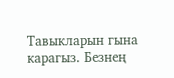Тавыкларын гына карагыз. Безнең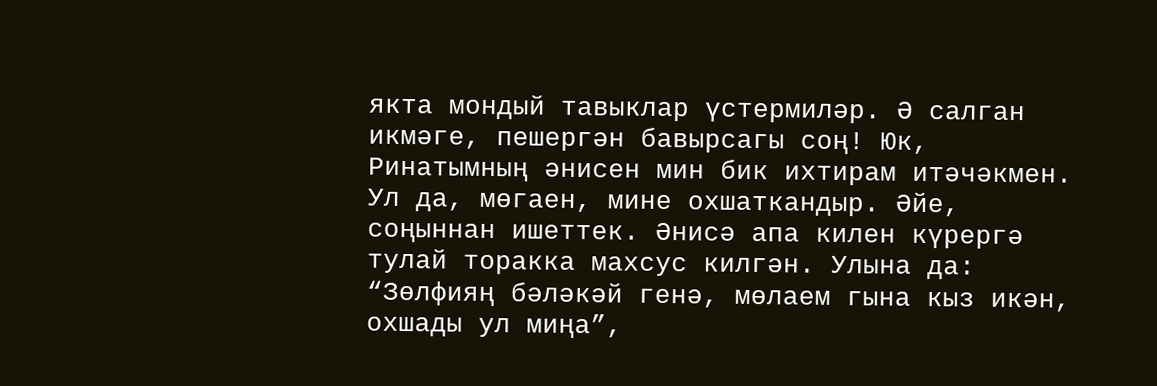якта мондый тавыклар үстермиләр. Ә салган икмәге, пешергән бавырсагы соң! Юк, Ринатымның әнисен мин бик ихтирам итәчәкмен. Ул да, мөгаен, мине охшаткандыр. Әйе, соңыннан ишеттек. Әнисә апа килен күрергә тулай торакка махсус килгән. Улына да: “Зөлфияң бәләкәй генә, мөлаем гына кыз икән, охшады ул миңа”,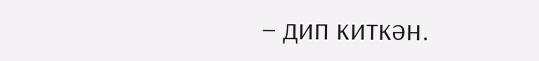– дип киткән.